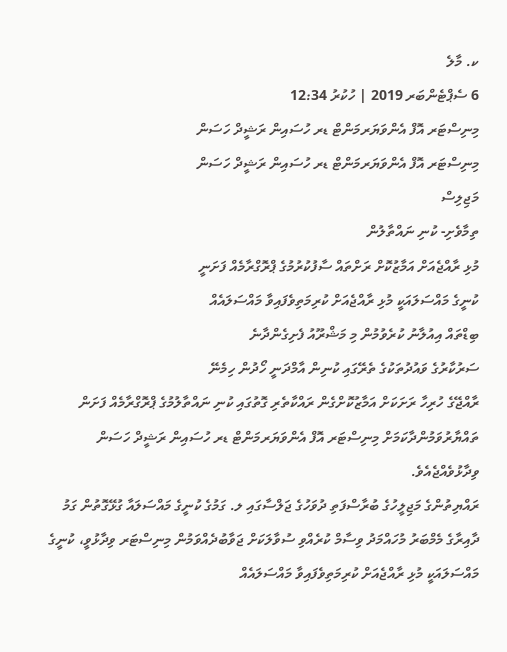ކ. މާލެ
6 ސެޕްޓެންބަރ 2019 | ހުކުރު 12:34
މިނިސްޓަރ އޮފް އެންވަޔަރމަންޓް ޑރ ހުސައިން ރަޝީދް ހަސަން
މިނިސްޓަރ އޮފް އެންވަޔަރމަންޓް ޑރ ހުސައިން ރަޝީދް ހަސަން
މަޖިލިސް
ތިމާވެށި- ކުނި ނައްތާލުން
މުޅި ރާއްޖެއަށް އަމާޒުކޮށް ރަށްތައް ސާފުކުރުމުގެ ޕްރޮގްރާމެއް ފަށަނީ
ކުނީގެ މައްސަލައަކީ މުޅި ރާއްޖެއަށް ކުރިމަތިވެފައިވާ މައްސަލައެއް
ބިޑްތައް އިއުލާނު ކުރެވުމުން މި މަޝްރޫއު ފެށިގެންދާނެ
ސަރުކާރުގެ ވައުދުތަކުގެ ތެރޭގައި ކުނިން އާމްދަނީ ހޯދުން ހިމެނޭ
ރާއްޖޭގެ ހުރިހާ ރަށަކަށް އަމާޒުކޮށްގެން ރައްކާތެރި ގޮތުގައި ކުނި ނައްތާލުމުގެ ޕްރޮގްރާމެއް ފަށަން ތައްޔާރުވަމުންދާކަމަށް މިނިސްޓަރ އޮފް އެންވަޔަރމަންޓް ޑރ ހުސައިން ރަޝީދް ހަސަން ވިދާޅުވެއްޖެއެވެ.
ރައްޔިތުންގެ މަޖިލީހުގެ ބުރާސްފަތި ދުވަހުގެ ޖަލްސާގައި ލ. ގަމުގެ ކުނީގެ މައްސަލައާ ގުޅޭގޮތުން ގަމު ދާއިރާގެ މެމްބަރު މުހައްމަދު ވިސާމް ކުރެއްވި ސުވާލަކަށް ޖަވާބުދެއްވަމުން މިނިސްޓަރ ވިދާޅުވީ، ކުނީގެ މައްސަލައަކީ މުޅި ރާއްޖެއަށް ކުރިމަތިވެފައިވާ މައްސަލައެއް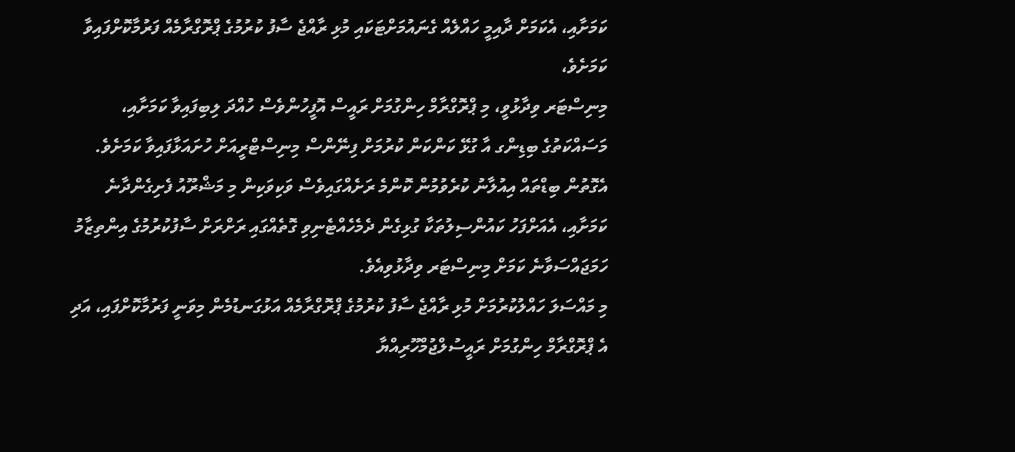ކަމަށާއި، އެކަމަށް ދާއިމީ ހައްލެއް ގެނައުމަށްޓަކައި މުޅި ރާއްޖެ ސާފު ކުރުމުގެ ޕްރޮގްރާމެއް ފަރުމާކޮށްފައިވާ ކަމަށެވެ،
މިނިސްޓަރ ވިދާޅުވީ، މި ޕްރޮގްރާމް ހިންގުމަށް ރައީސް އޮފީހުންވެސް ހުއްދަ ލިބިފައިވާ ކަމަށާއި، މަސައްކަތުގެ ބިޑިންގ އާ ގުޅޭ ކަންކަން ކުރުމަށް ފިނޭންސް މިނިސްޓްރީއަށް ހުށައަޅާފައިވާ ކަމަށެވެ. އެގޮތުން ބިޑްތައް އިއުލާނު ކުރެވުމުން ކޮންމެ ރަށެއްގައިވެސް ވަކިވަކިން މި މަޝްރޫއު ފެށިގެންދާނެ ކަމަށާއި، އެއަށްފަހު ކައުންސިލުތަކާ ގުޅިގެން ދެމެހެއްޓެނިވި ގޮތެއްގައި ރަށްރަށް ސާފުކުރުމުގެ އިންތިޒާމު ހަމަޖައްސަވާނެ ކަމަށް މިނިސްޓަރ ވިދާޅުވިއެވެ.
މި މައްސަލަ ހައްލުކުރުމަށް މުޅި ރާއްޖެ ސާފު ކުރުމުގެ ޕްރޮގްރާމެއް އަޅުގަނޑުމެން މިވަނީ ފަރުމާކޮށްފައި، އަދި އެ ޕްރޮގްރާމް ހިންގުމަށް ރައީސުލްޖުމްހޫރިއްޔާ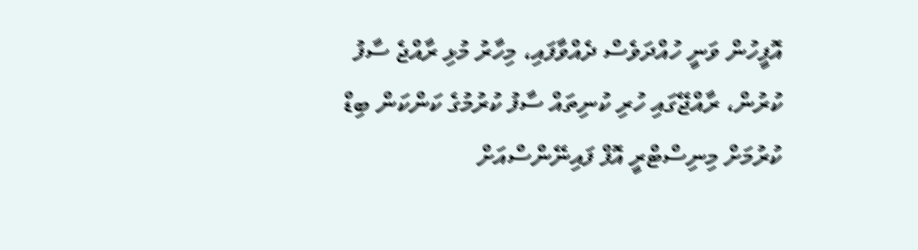އޮފީހުން ވަނީ ހުއްދަވެސް ދެއްވާފައި، މިހާރު މުޅި ރާއްޖެ ސާފު ކުރުން، ރާއްޖޭގައި ހުރި ކުނިތައް ސާފު ކުރުމުގެ ކަންކަން ބިޑް ކުރުމަށް މިނިސްޓްރީ އޮފް ފައިނޭންސްއަށް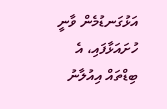އަޅުގަނޑުމެން ވާނީ ހުށައަޅާފައި، އެ ބިޑްތައް އިއުލާނު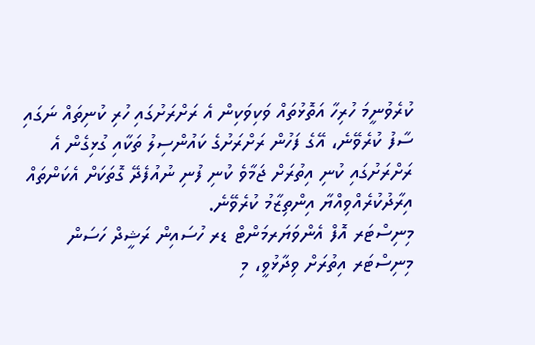ކުރެވުނީމަ ހުރިހާ އަތޮޅުތައް ވަކިވަކިން އެ ރަށްރަށުގައި ހުރި ކުނިތައް ނަގައި ސާފު ކުރެވޭނެ، އޭގެ ފަހުން ރަށްރަށުގެ ކައުންސިލު ތަކާއި ގުޅިގެން އެ ރަށްރަށުގައި ކުނި އިތުރަށް ޖަމާވެ ކުނި ފުނި ނުއުފެދޭ ގޮތަކަށް އެކަންތައް އިރާދުކުރެއްވިއްޔާ އިންތިޒާމު ކުރެވޭނެ.
މިނިސްޓަރ އޮފް އެންވަޔަރމަންޓް ޑރ ހުސައިން ރަޝީދް ހަސަން
މިނިސްޓަރ އިތުރަށް ވިދާޅުވީ، މި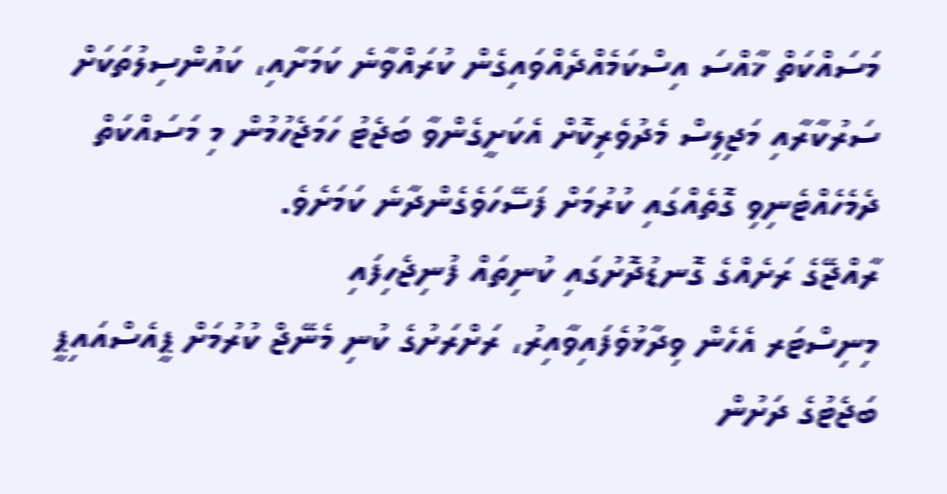މަސައްކަތް ޚާއްސަ އިސްކަމެއްދެއްވައިގެން ކުރައްވާނެ ކަމަށާއި، ކައުންސިލުތަކަށް ސަރުކާރާއި މަޖިލިސް މެދުވެރިކޮށް އެކަށީގެންވާ ބަޖެޓު ހަމަޖެހުމުން މި މަސައްކަތް ދެމެހެއްޓެނިވި ގޮތެއްގައި ކުރުމަށް ފަސޭހަވެގެންދާނެ ކަމަށެވެ.
ރާއްޖޭގެ ރަށެއްގެ ގޮނޑުދޮށުގައި ކުނިތައް ފުނިޖެހިފައި
މިނިސްޓަރ އެހެން ވިދާޅުވެފައިވާއިރު، ރަށްރަށުގެ ކުނި މެނޭޖް ކުރުމަށް ޕީއެސްއައިޕީ ބަޖެޓުގެ ދަށުން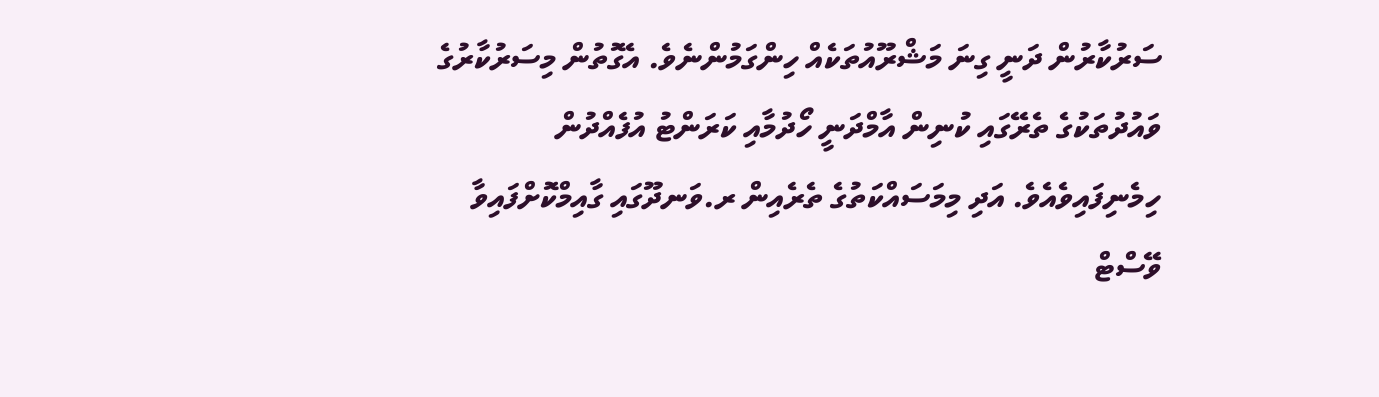ސަރުކާރުން ދަނީ ގިނަ މަޝްރޫއުތަކެއް ހިންގަމުންނެވެ. އެގޮތުން މިސަރުކާރުގެ ވައުދުތަކުގެ ތެރޭގައި ކުނިން އާމްދަނީ ހޯދުމާއި ކަރަންޓު އުފެއްދުން ހިމެނިފައިވެއެވެ. އަދި މިމަސައްކަތުގެ ތެރެއިން ރ.ވަނދޫގައި ގާއިމްކޮށްފައިވާ ވޭސްޓް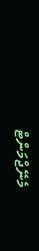މެނޭޖްމަންޓް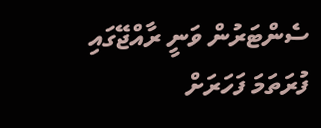ސެންޓަރުން ވަނީ ރާއްޖޭގައި ފުރަތަމަ ފަހަރަށް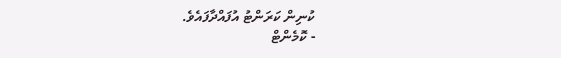ކުނިން ކަރަންޓު އުފައްދާފައެވެ.
- ކޮމެންޓް